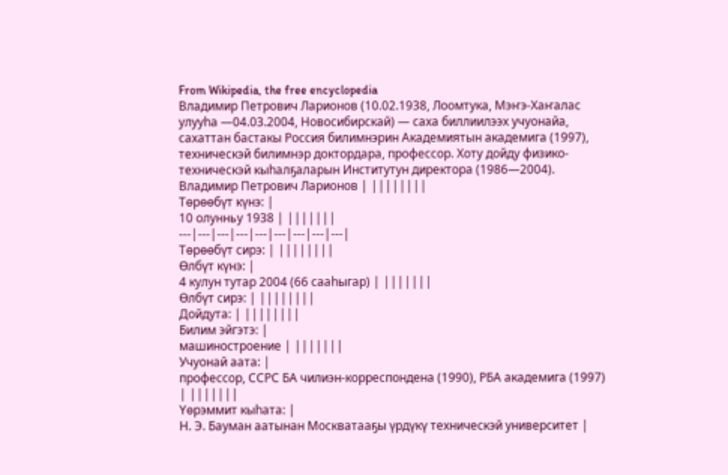From Wikipedia, the free encyclopedia
Владимир Петрович Ларионов (10.02.1938, Лоомтука, Мэҥэ-Хаҥалас улууһа —04.03.2004, Новосибирскай) — саха биллиилээх учуонайа, сахаттан бастакы Россия билимнэрин Академиятын академига (1997), техническэй билимнэр доктордара, профессор. Хоту дойду физико-техническэй кыһалҕаларын Институтун директора (1986—2004).
Владимир Петрович Ларионов | ||||||||
Төрөөбүт күнэ: |
10 олунньу 1938 | |||||||
---|---|---|---|---|---|---|---|---|
Төрөөбүт сирэ: | ||||||||
Өлбүт күнэ: |
4 кулун тутар 2004 (66 сааһыгар) | |||||||
Өлбүт сирэ: | ||||||||
Дойдута: | ||||||||
Билим эйгэтэ: |
машиностроение | |||||||
Учуонай аата: |
профессор, ССРС БА чилиэн-корреспондена (1990), РБА академига (1997) | |||||||
Үөрэммит кыһата: |
Н. Э. Бауман аатынан Москватааҕы үрдүкү техническэй университет |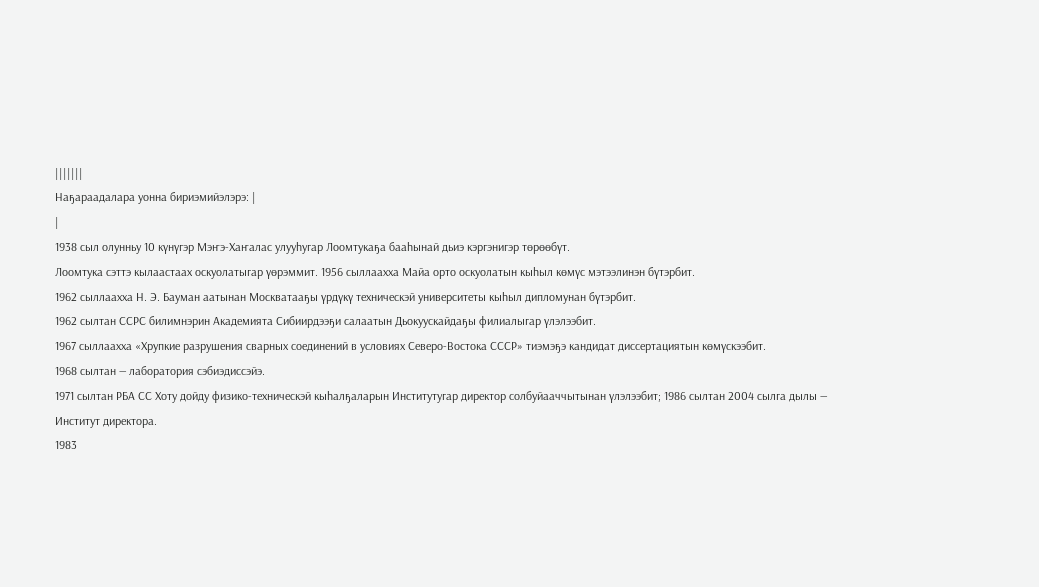|||||||
Наҕараадалара уонна бириэмийэлэрэ: |
|
1938 сыл олунньу 10 күнүгэр Мэҥэ-Хаҥалас улууһугар Лоомтукаҕа бааһынай дьиэ кэргэнигэр төрөөбүт.
Лоомтука сэттэ кылаастаах оскуолатыгар үөрэммит. 1956 сыллаахха Майа орто оскуолатын кыһыл көмүс мэтээлинэн бүтэрбит.
1962 сыллаахха Н. Э. Бауман аатынан Москватааҕы үрдүкү техническэй университеты кыһыл дипломунан бүтэрбит.
1962 сылтан ССРС билимнэрин Академията Сибиирдээҕи салаатын Дьокуускайдаҕы филиалыгар үлэлээбит.
1967 сыллаахха «Хрупкие разрушения сварных соединений в условиях Северо-Востока СССР» тиэмэҕэ кандидат диссертациятын көмүскээбит.
1968 сылтан — лаборатория сэбиэдиссэйэ.
1971 сылтан РБА СС Хоту дойду физико-техническэй кыһалҕаларын Институтугар директор солбуйааччытынан үлэлээбит; 1986 сылтан 2004 сылга дылы — Институт директора.
1983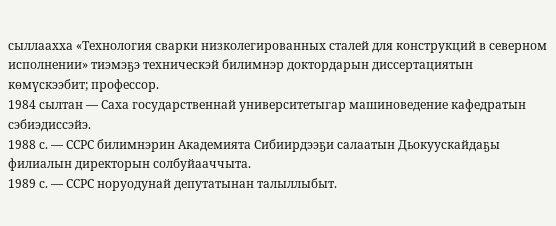сыллаахха «Технология сварки низколегированных сталей для конструкций в северном исполнении» тиэмэҕэ техническэй билимнэр доктордарын диссертациятын көмүскээбит; профессор.
1984 сылтан — Саха государственнай университетыгар машиноведение кафедратын сэбиэдиссэйэ.
1988 с. — ССРС билимнэрин Академията Сибиирдээҕи салаатын Дьокуускайдаҕы филиалын директорын солбуйааччыта.
1989 с. — ССРС норуодунай депутатынан талыллыбыт.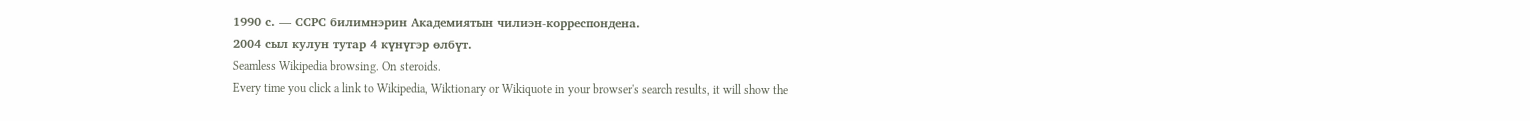1990 с. — ССРС билимнэрин Академиятын чилиэн-корреспондена.
2004 сыл кулун тутар 4 күнүгэр өлбүт.
Seamless Wikipedia browsing. On steroids.
Every time you click a link to Wikipedia, Wiktionary or Wikiquote in your browser's search results, it will show the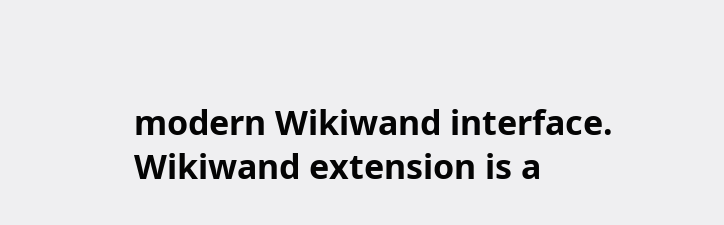modern Wikiwand interface.
Wikiwand extension is a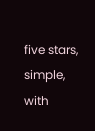five stars, simple, with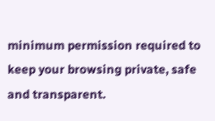minimum permission required to keep your browsing private, safe and transparent.